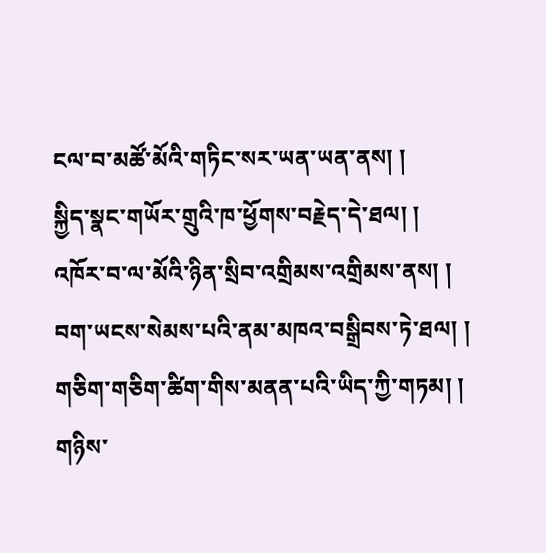ངལ་བ་མཚོ་མོའི་གཏིང་སར་ཡན་ཡན་ནས། །
སྐྱིད་སྣང་གཡོར་གྲུའི་ཁ་ཕྱོགས་བརྗེད་དེ་ཐལ། །
འཁོར་བ་ལ་མོའི་ཉིན་སྲིབ་འགྲིམས་འགྲིམས་ནས། །
བག་ཡངས་སེམས་པའི་ནམ་མཁའ་བསྒྲིབས་ཏེ་ཐལ། །
གཅིག་གཅིག་ཚིག་གིས་མནན་པའི་ཡིད་ཀྱི་གཏམ། །
གཉིས་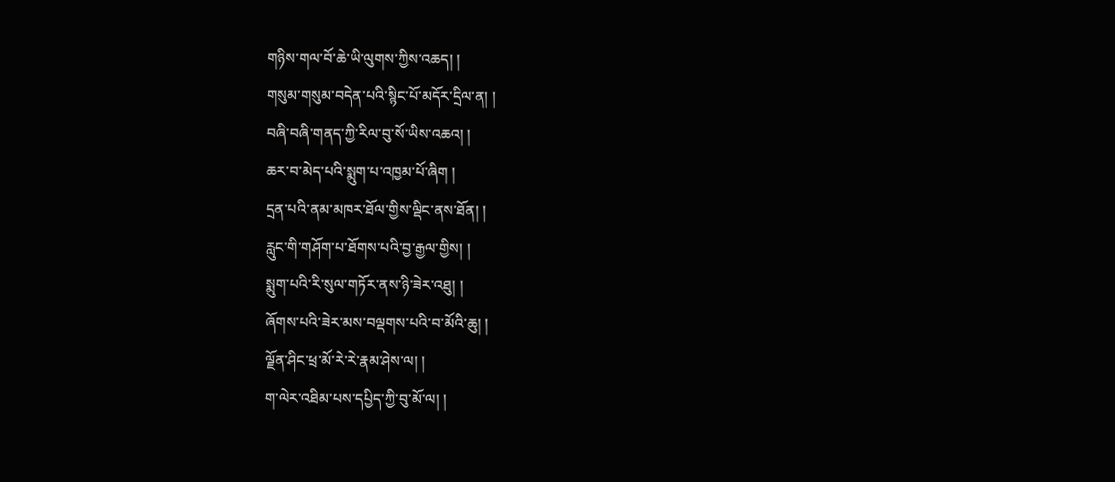གཉིས་གལ་བོ་ཆེ་ཡི་ལུགས་ཀྱིས་འཆད། །
གསུམ་གསུམ་བདེན་པའི་སྙིང་པོ་མདོར་དྲིལ་ན། །
བཞི་བཞི་གནད་ཀྱི་རིལ་བུ་སོ་ཡིས་འཆའ། །
ཆར་བ་མེད་པའི་སྨུག་པ་འཁྱམ་པོ་ཞིག །
དྲན་པའི་ནམ་མཁར་ཐོལ་གྱིས་ལྡིང་ནས་ཐོན། །
རླུང་གི་གཤོག་པ་ཐོགས་པའི་བྱ་རྒྱལ་གྱིས། །
སྨུག་པའི་རི་སུལ་གཏོར་ནས་ཉི་ཟེར་འཐུ། །
ཞོགས་པའི་ཟེར་མས་བལྡགས་པའི་བ་མོའི་ཆུ། །
ལྗོན་ཤིང་ཕྲ་མོ་རེ་རེ་རྣམ་ཤེས་ལ། །
ག་ལེར་འཐིམ་པས་དཔྱིད་ཀྱི་བུ་མོ་ལ། །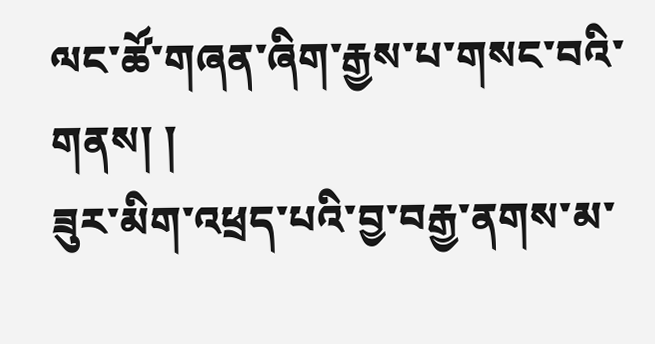ལང་ཚོ་གཞན་ཞིག་རྒྱས་པ་གསང་བའི་གནས། །
ཟུར་མིག་འཕྲད་པའི་བྱ་བརྒྱ་ནགས་མ་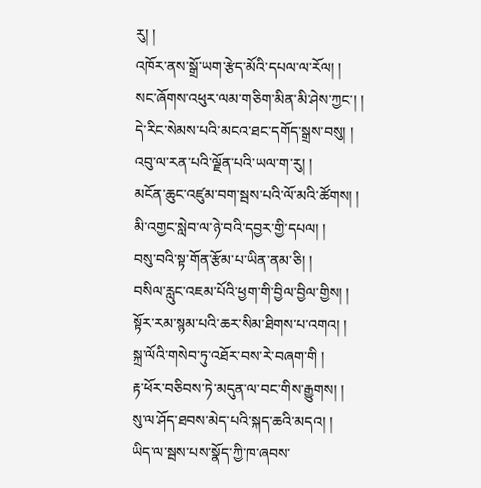རུ། །
འཁོར་ནས་སྒྲོ་ཡག་རྩེད་མོའི་དཔལ་ལ་རོལ། །
སང་ཞོགས་འཕུར་ལམ་གཅིག་མིན་མི་ཤེས་ཀྱང་། །
དེ་རིང་སེམས་པའི་མངའ་ཐང་དགོད་སྒྲས་བསུ། །
འབུ་ལ་རན་པའི་ལྗོན་པའི་ཡལ་ག་རུ། །
མངོན་ཆུང་འཛུམ་བག་སྦས་པའི་ལོ་མའི་ཚོགས། །
མི་འགྱང་སླེབ་ལ་ཉེ་བའི་དབྱར་གྱི་དཔལ། །
བསུ་བའི་སྟ་གོན་རྩོམ་པ་ཡིན་ནམ་ཅི། །
བསིལ་རླུང་འཇམ་པོའི་ཕྱག་གི་བྱིལ་བྱིལ་གྱིས། །
སྟོར་རམ་སྙམ་པའི་ཆར་སིམ་ཐིགས་པ་འགའ། །
སྐྲ་ལོའི་གསེབ་ཏུ་འཐོར་བས་རེ་བཞག་གི །
རྟ་ཕོར་བཅིབས་ཏེ་མདུན་ལ་བང་གིས་རྒྱུགས། །
སུ་ལ་ཤོད་ཐབས་མེད་པའི་སྐད་ཆའི་མདའ། །
ཡིད་ལ་སྦས་པས་སྣོད་ཀྱི་ཁ་ཞབས་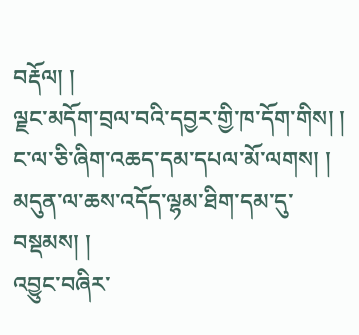བརྡོལ། །
ལྗང་མདོག་བྲལ་བའི་དབྱར་གྱི་ཁ་དོག་གིས། །
ང་ལ་ཅི་ཞིག་འཆད་དམ་དཔལ་མོ་ལགས། །
མདུན་ལ་ཆས་འདོད་ལྷམ་ཐིག་དམ་དུ་བསྡམས། །
འབྱུང་བཞིར་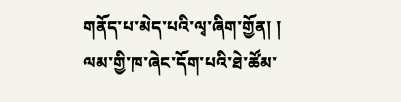གནོད་པ་མེད་པའི་ལྭ་ཞིག་གྱོན། །
ལམ་གྱི་ཁ་ཞེང་དོག་པའི་ཐེ་ཚོམ་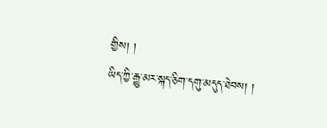གྱིས། །
ཡིད་ཀྱི་རྒྱུ་མར་སྐད་ཅིག་དགུ་མདུད་ཐེབས། །